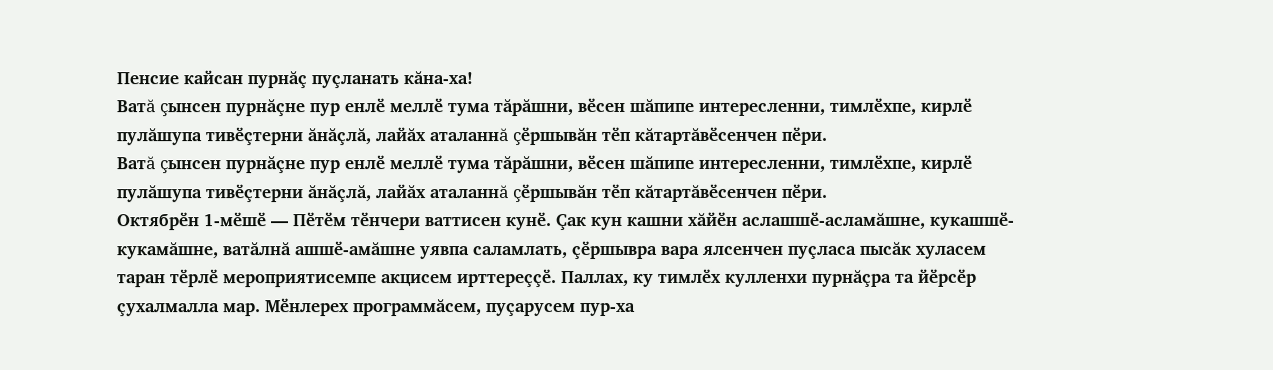Пенсие кайсан пурнăç пуçланать кăна-ха!
Ватă çынсен пурнăçне пур енлӗ меллӗ тума тăрăшни, вӗсен шăпипе интересленни, тимлӗхпе, кирлӗ пулăшупа тивӗçтерни ăнăçлă, лайăх аталаннă çӗршывăн тӗп кăтартăвӗсенчен пӗри.
Ватă çынсен пурнăçне пур енлӗ меллӗ тума тăрăшни, вӗсен шăпипе интересленни, тимлӗхпе, кирлӗ пулăшупа тивӗçтерни ăнăçлă, лайăх аталаннă çӗршывăн тӗп кăтартăвӗсенчен пӗри.
Октябрӗн 1-мӗшӗ — Пӗтӗм тӗнчери ваттисен кунӗ. Çак кун кашни хăйӗн аслашшӗ-асламăшне, кукашшӗ-кукамăшне, ватăлнă ашшӗ-амăшне уявпа саламлать, çӗршывра вара ялсенчен пуçласа пысăк хуласем таран тӗрлӗ мероприятисемпе акцисем ирттереççӗ. Паллах, ку тимлӗх кулленхи пурнăçра та йӗрсӗр çухалмалла мар. Мӗнлерех программăсем, пуçарусем пур-ха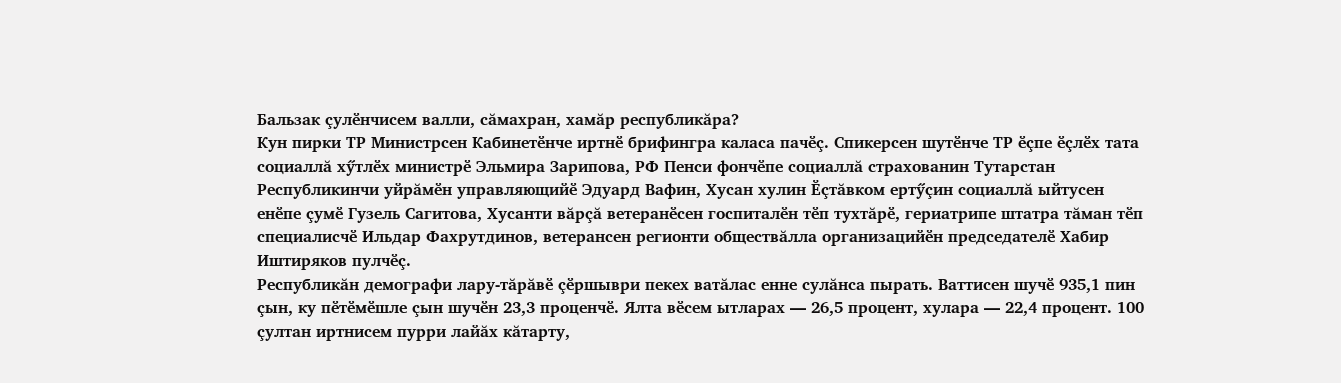Бальзак çулӗнчисем валли, сăмахран, хамăр республикăра?
Кун пирки ТР Министрсен Кабинетӗнче иртнӗ брифингра каласа пачӗç. Спикерсен шутӗнче ТР ӗçпе ӗçлӗх тата социаллă хӳтлӗх министрӗ Эльмира Зарипова, РФ Пенси фончӗпе социаллă страхованин Тутарстан Республикинчи уйрăмӗн управляющийӗ Эдуард Вафин, Хусан хулин Ӗçтăвком ертӳçин социаллă ыйтусен енӗпе çумӗ Гузель Сагитова, Хусанти вăрçă ветеранӗсен госпиталӗн тӗп тухтăрӗ, гериатрипе штатра тăман тӗп специалисчӗ Ильдар Фахрутдинов, ветерансен регионти обществăлла организацийӗн председателӗ Хабир Иштиряков пулчӗç.
Республикăн демографи лару-тăрăвӗ çӗршыври пекех ватăлас енне сулăнса пырать. Ваттисен шучӗ 935,1 пин çын, ку пӗтӗмӗшле çын шучӗн 23,3 проценчӗ. Ялта вӗсем ытларах — 26,5 процент, хулара — 22,4 процент. 100 çултан иртнисем пурри лайăх кăтарту,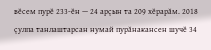вӗсем пурӗ 233-ӗн — 24 арçын та 209 хӗрарăм. 2018 çулпа танлаштарсан нумай пурăнакансен шучӗ 34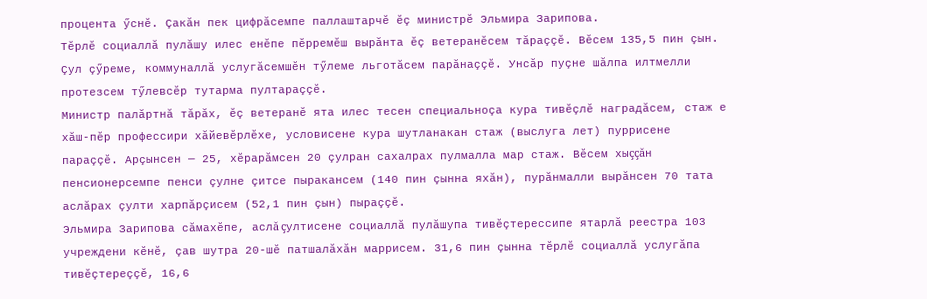процента ӳснӗ. Çакăн пек цифрăсемпе паллаштарчӗ ӗç министрӗ Эльмира Зарипова.
Тӗрлӗ социаллă пулăшу илес енӗпе пӗрремӗш вырăнта ӗç ветеранӗсем тăраççӗ. Вӗсем 135,5 пин çын. Çул çӳреме, коммуналлă услугăсемшӗн тӳлеме льготăсем парăнаççӗ. Унсăр пуçне шăлпа илтмелли протезсем тӳлевсӗр тутарма пултараççӗ.
Министр палăртнă тăрăх, ӗç ветеранӗ ята илес тесен специальноçа кура тивӗçлӗ наградăсем, стаж е хăш-пӗр профессири хăйевӗрлӗхе, условисене кура шутланакан стаж (выслуга лет) пуррисене параççӗ. Арçынсен — 25, хӗрарăмсен 20 çулран сахалрах пулмалла мар стаж. Вӗсем хыççăн пенсионерсемпе пенси çулне çитсе пыракансем (140 пин çынна яхăн), пурăнмалли вырăнсен 70 тата аслăрах çулти харпăрçисем (52,1 пин çын) пыраççӗ.
Эльмира Зарипова сăмахӗпе, аслă çултисене социаллă пулăшупа тивӗçтерессипе ятарлă реестра 103 учреждени кӗнӗ, çав шутра 20-шӗ патшалăхăн маррисем. 31,6 пин çынна тӗрлӗ социаллă услугăпа тивӗçтереççӗ, 16,6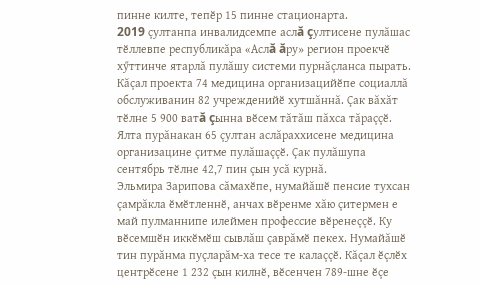пинне килте, тепӗр 15 пинне стационарта.
2019 çултанпа инвалидсемпе аслă çултисене пулăшас тӗллевпе республикăра «Аслă ăру» регион проекчӗ хӳттинче ятарлă пулăшу системи пурнăçланса пырать. Кăçал проекта 74 медицина организацийӗпе социаллă обслуживанин 82 учрежденийӗ хутшăннă. Çак вăхăт тӗлне 5 900 ватă çынна вӗсем тăтăш пăхса тăраççӗ.
Ялта пурăнакан 65 çултан аслăраххисене медицина организацине çитме пулăшаççӗ. Çак пулăшупа сентябрь тӗлне 42,7 пин çын усă курнă.
Эльмира Зарипова сăмахӗпе, нумайăшӗ пенсие тухсан çамрăкла ӗмӗтленнӗ, анчах вӗренме хăю çитермен е май пулманнипе илеймен профессие вӗренеççӗ. Ку вӗсемшӗн иккӗмӗш сывлăш çаврăмӗ пекех. Нумайăшӗ тин пурăнма пуçларăм-ха тесе те калаççӗ. Кăçал ӗçлӗх центрӗсене 1 232 çын килнӗ, вӗсенчен 789-шне ӗçе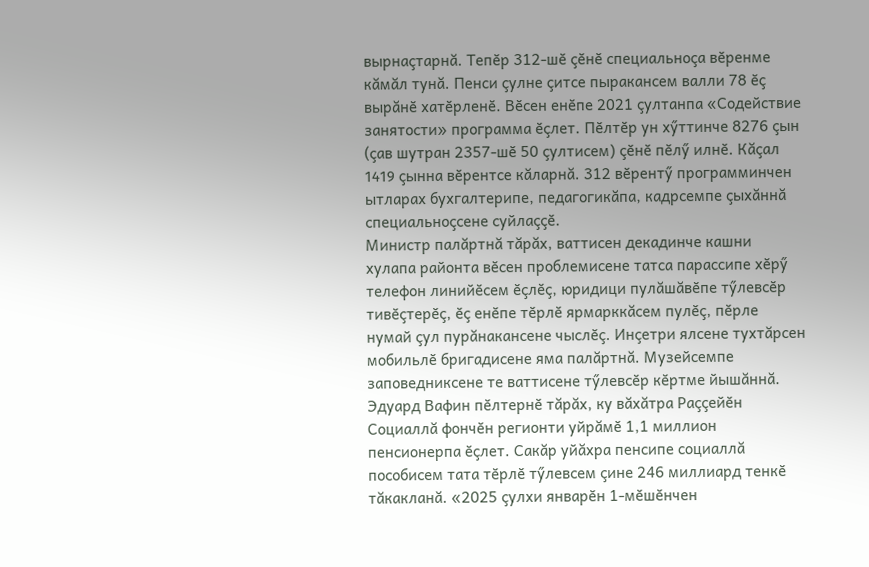вырнаçтарнă. Тепӗр 312-шӗ çӗнӗ специальноçа вӗренме кăмăл тунă. Пенси çулне çитсе пыракансем валли 78 ӗç вырăнӗ хатӗрленӗ. Вӗсен енӗпе 2021 çултанпа «Содействие занятости» программа ӗçлет. Пӗлтӗр ун хӳттинче 8276 çын (çав шутран 2357-шӗ 50 çултисем) çӗнӗ пӗлӳ илнӗ. Кăçал 1419 çынна вӗрентсе кăларнă. 312 вӗрентӳ программинчен ытларах бухгалтерипе, педагогикăпа, кадрсемпе çыхăннă специальноçсене суйлаççӗ.
Министр палăртнă тăрăх, ваттисен декадинче кашни хулапа районта вӗсен проблемисене татса парассипе хӗрӳ телефон линийӗсем ӗçлӗç, юридици пулăшăвӗпе тӳлевсӗр тивӗçтерӗç, ӗç енӗпе тӗрлӗ ярмарккăсем пулӗç, пӗрле нумай çул пурăнакансене чыслӗç. Инçетри ялсене тухтăрсен мобильлӗ бригадисене яма палăртнă. Музейсемпе заповедниксене те ваттисене тӳлевсӗр кӗртме йышăннă.
Эдуард Вафин пӗлтернӗ тăрăх, ку вăхăтра Раççейӗн Социаллă фончӗн регионти уйрăмӗ 1,1 миллион пенсионерпа ӗçлет. Сакăр уйăхра пенсипе социаллă пособисем тата тӗрлӗ тӳлевсем çине 246 миллиард тенкӗ тăкакланă. «2025 çулхи январӗн 1-мӗшӗнчен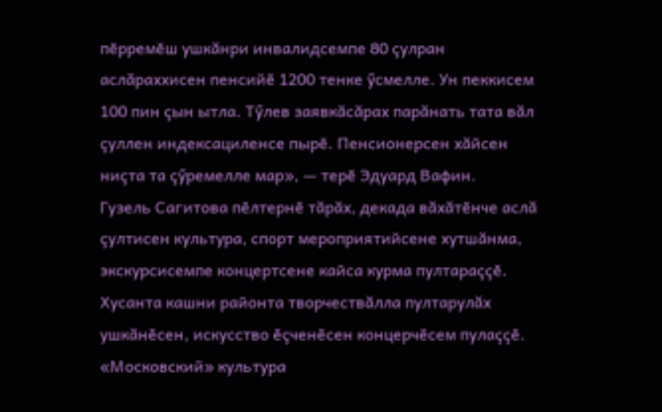пӗрремӗш ушкăнри инвалидсемпе 80 çулран аслăраххисен пенсийӗ 1200 тенке ӳсмелле. Ун пеккисем 100 пин çын ытла. Тӳлев заявкăсăрах парăнать тата вăл çуллен индексациленсе пырӗ. Пенсионерсен хăйсен ниçта та çӳремелле мар», — терӗ Эдуард Вафин.
Гузель Сагитова пӗлтернӗ тăрăх, декада вăхăтӗнче аслă çултисен культура, спорт мероприятийсене хутшăнма, экскурсисемпе концертсене кайса курма пултараççӗ. Хусанта кашни районта творчествăлла пултарулăх ушкăнӗсен, искусство ӗçченӗсен концерчӗсем пулаççӗ. «Московский» культура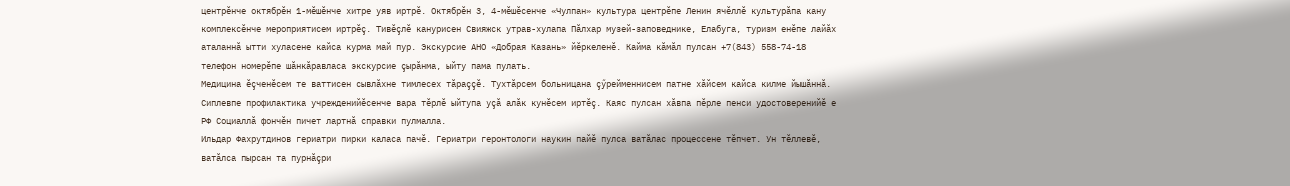центрӗнче октябрӗн 1-мӗшӗнче хитре уяв иртрӗ. Октябрӗн 3, 4-мӗшӗсенче «Чулпан» культура центрӗпе Ленин ячӗллӗ культурăпа кану комплексӗнче мероприятисем иртрӗç. Тивӗçлӗ канурисен Свияжск утрав-хулапа Пăлхар музей-заповеднике, Елабуга, туризм енӗпе лайăх аталаннă ытти хуласене кайса курма май пур. Экскурсие АНО «Добрая Казань» йӗркеленӗ. Кайма кăмăл пулсан +7(843) 558-74-18 телефон номерӗпе шăнкăравласа экскурсие çырăнма, ыйту пама пулать.
Медицина ӗçченӗсем те ваттисен сывлăхне тимлесех тăраççӗ. Тухтăрсем больницана çӳрейменнисем патне хăйсем кайса килме йышăннă. Сиплевпе профилактика учрежденийӗсенче вара тӗрлӗ ыйтупа уçă алăк кунӗсем иртӗç. Каяс пулсан хăвпа пӗрле пенси удостоверенийӗ е РФ Социаллă фончӗн пичет лартнă справки пулмалла.
Ильдар Фахрутдинов гериатри пирки каласа пачӗ. Гериатри геронтологи наукин пайӗ пулса ватăлас процессене тӗпчет. Ун тӗллевӗ, ватăлса пырсан та пурнăçри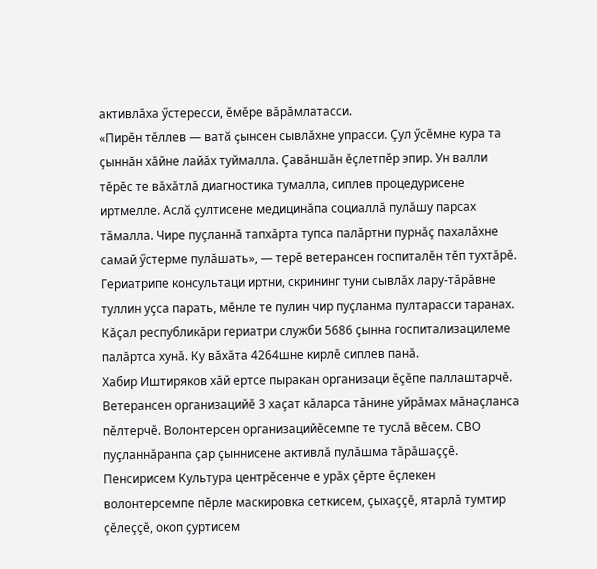активлăха ӳстересси, ӗмӗре вăрăмлатасси.
«Пирӗн тӗллев — ватă çынсен сывлăхне упрасси. Çул ӳсӗмне кура та çыннăн хăйне лайăх туймалла. Çавăншăн ӗçлетпӗр эпир. Ун валли тӗрӗс те вăхăтлă диагностика тумалла, сиплев процедурисене иртмелле. Аслă çултисене медицинăпа социаллă пулăшу парсах тăмалла. Чире пуçланнă тапхăрта тупса палăртни пурнăç пахалăхне самай ӳстерме пулăшать», — терӗ ветерансен госпиталӗн тӗп тухтăрӗ.
Гериатрипе консультаци иртни, скрининг туни сывлăх лару-тăрăвне туллин уçса парать, мӗнле те пулин чир пуçланма пултарасси таранах. Кăçал республикăри гериатри служби 5686 çынна госпитализацилеме палăртса хунă. Ку вăхăта 4264шне кирлӗ сиплев панă.
Хабир Иштиряков хăй ертсе пыракан организаци ӗçӗпе паллаштарчӗ. Ветерансен организацийӗ 3 хаçат кăларса тăнине уйрăмах мăнаçланса пӗлтерчӗ. Волонтерсен организацийӗсемпе те туслă вӗсем. СВО пуçланнăранпа çар çыннисене активлă пулăшма тăрăшаççӗ. Пенсирисем Культура центрӗсенче е урăх çӗрте ӗçлекен волонтерсемпе пӗрле маскировка сеткисем, çыхаççӗ, ятарлă тумтир çӗлеççӗ, окоп çуртисем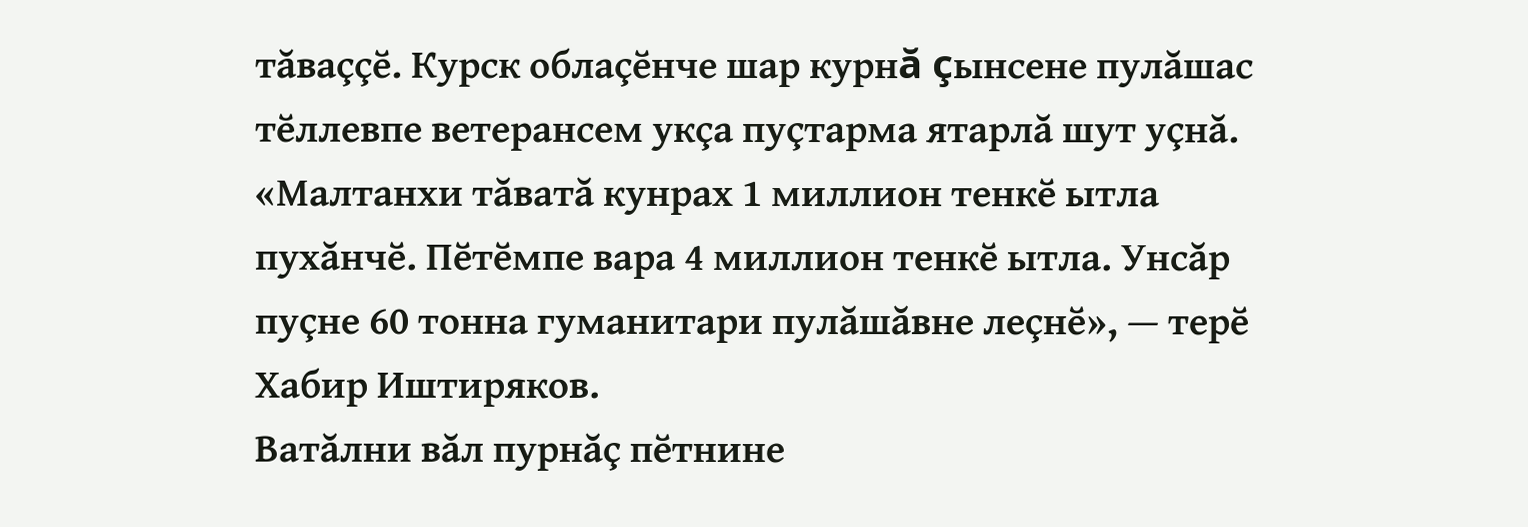тăваççӗ. Курск облаçӗнче шар курнă çынсене пулăшас тӗллевпе ветерансем укçа пуçтарма ятарлă шут уçнă. «Малтанхи тăватă кунрах 1 миллион тенкӗ ытла пухăнчӗ. Пӗтӗмпе вара 4 миллион тенкӗ ытла. Унсăр пуçне 60 тонна гуманитари пулăшăвне леçнӗ», — терӗ Хабир Иштиряков.
Ватăлни вăл пурнăç пӗтнине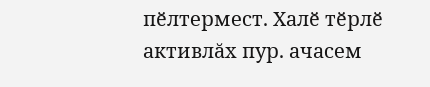пӗлтермест. Халӗ тӗрлӗ активлăх пур. ачасем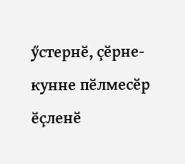ӳстернӗ, çӗрне-кунне пӗлмесӗр ӗçленӗ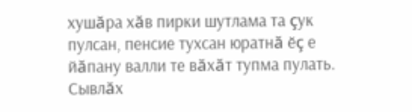хушăра хăв пирки шутлама та çук пулсан, пенсие тухсан юратнă ӗç е йăпану валли те вăхăт тупма пулать. Сывлăх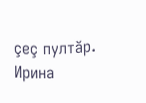çеç пултăр.
Ирина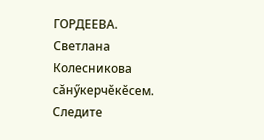ГОРДЕЕВА.
Светлана Колесникова сăнӳкерчӗкӗсем.
Следите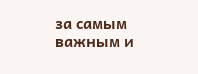за самым важным и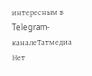интересным в Telegram-каналеТатмедиа
Нет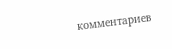комментариев